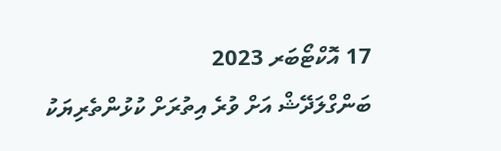17 އޮކްޓޯބަރ 2023
ބަންގްލަދޭޝް އަށް ވުރެ އިތުރަށް ކުޅުންތެރިޔަކު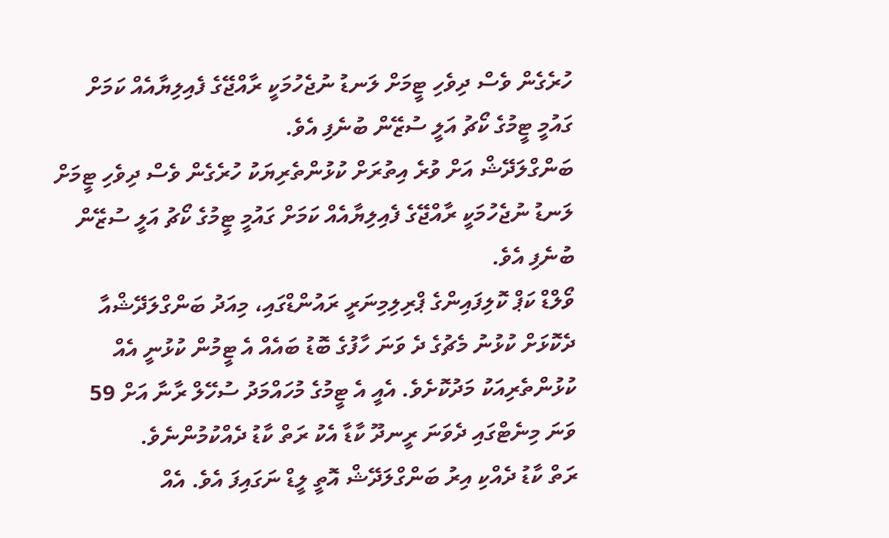ހުރެގެން ވެސް ދިވެހި ޓީމަށް ލަނޑު ނުޖެހުމަކީ ރާއްޖޭގެ ފެއިލިޔާއެއް ކަމަށް ގައުމީ ޓީމުގެ ކޯޗު އަލީ ސުޒޭން ބުނެފި އެވެ.
ބަންގްލަދޭޝް އަށް ވުރެ އިތުރަށް ކުޅުންތެރިޔަކު ހުރެގެން ވެސް ދިވެހި ޓީމަށް ލަނޑު ނުޖެހުމަކީ ރާއްޖޭގެ ފެއިލިޔާއެއް ކަމަށް ގައުމީ ޓީމުގެ ކޯޗު އަލީ ސުޒޭން ބުނެފި އެވެ.
ވޯލްޑް ކަޕް ކޮލިފައިންގެ ޕްރިލިމިނަރީ ރައުންޑްގައި، މިއަދު ބަންގްލަދޭޝްއާ ދެކޮޅަށް ކުޅުނު މެޗުގެ ދެ ވަނަ ހާފުގެ ބޮޑު ބައެއް އެ ޓީމުން ކުޅުނީ އެއް ކުޅުންތެރިއަކު މަދުކޮށެވެ. އެއީ އެ ޓީމުގެ މުހައްމަދު ސުހޭލް ރާނާ އަށް 59 ވަނަ މިނެޓްގައި ދެވަނަ ރީނދޫ ކާޑާ އެކު ރަތް ކާޑު ދެއްކުމުންނެވެ.
ރަތް ކާޑު ދެއްކި އިރު ބަންގްލަދޭޝް އޮތީ ލީޑް ނަގައިފަ އެވެ. އެއް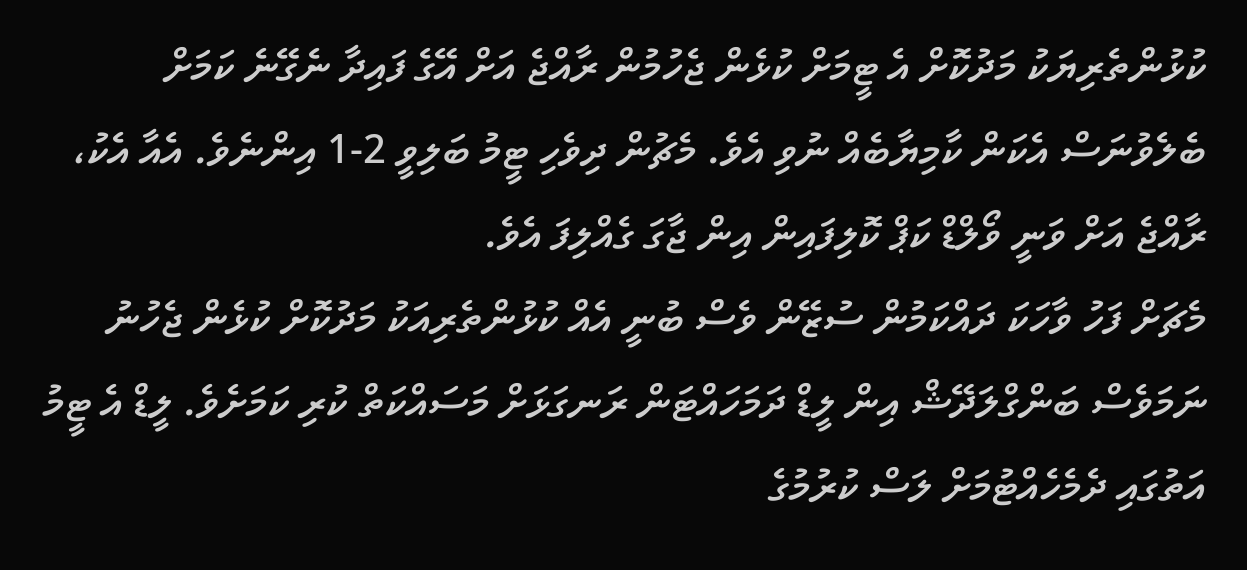ކުޅުންތެރިޔަކު މަދުކޮށް އެ ޓީމަށް ކުޅެން ޖެހުމުން ރާއްޖެ އަށް އޭގެ ފައިދާ ނެގޭނެ ކަމަށް ބެލެވުނަސް އެކަން ކާމިޔާބެއް ނުވި އެވެ. މެޗުން ދިވެހި ޓީމު ބަލިވީ 2-1 އިންނެވެ. އެއާ އެކު، ރާއްޖެ އަށް ވަނީ ވޯލްޑް ކަޕް ކޮލިފައިން އިން ޖާގަ ގެއްލިފަ އެވެ.
މެޗަށް ފަހު ވާހަކަ ދައްކަމުން ސުޒޭން ވެސް ބުނީ އެއް ކުޅުންތެރިއަކު މަދުކޮށް ކުޅެން ޖެހުނު ނަމަވެސް ބަންގްލަދޭޝް އިން ލީޑް ދަމަހައްޓަން ރަނގަޅަށް މަސައްކަތް ކުރި ކަމަށެވެ. ލީޑް އެ ޓީމު އަތުގައި ދެމެހެއްޓުމަށް ލަސް ކުރުމުގެ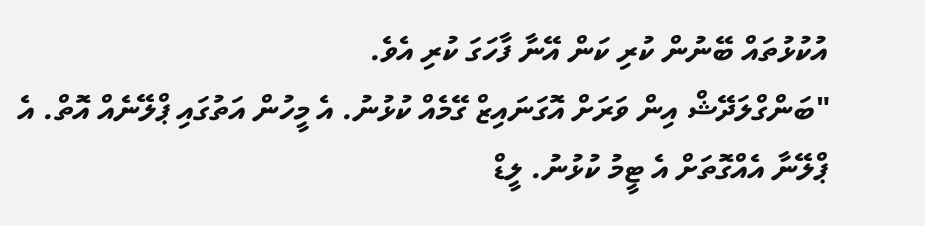އުކުޅުތައް ބޭނުން ކުރި ކަން އޭނާ ފާހަގަ ކުރި އެވެ.
"ބަންގްލަދޭޝް އިން ވަރަށް އޮގަނައިޒް ގޭމެއް ކުޅުނު. އެ މީހުން އަތުގައި ޕްލޭނެއް އޮތް. އެ ޕްލޭނާ އެއްގޮތަށް އެ ޓީމު ކުޅުނު. ލީޑް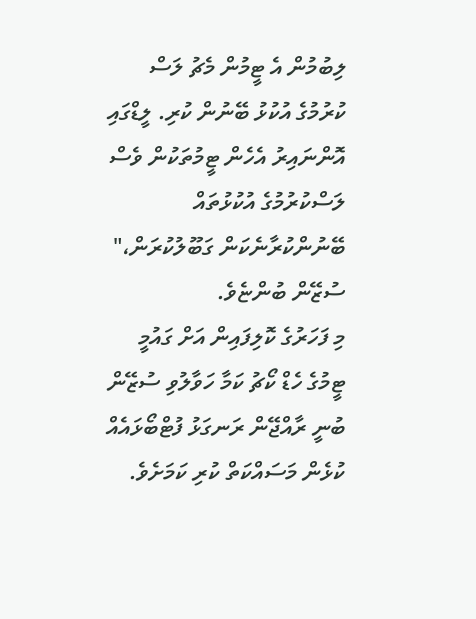ލިބުމުން އެ ޓީމުން މެޗު ލަސް ކުރުމުގެ އުކުޅު ބޭނުން ކުރި. ލީޑްގައި އޮންނައިރު އެހެން ޓީމުތަކުން ވެސް ލަސްކުރުމުގެ އުކުޅުތައް ބޭނުންކުރާނެކަން ގަބޫލުކުރަން،" ސުޒޭން ބުންޏެވެ.
މި ފަހަރުގެ ކޮލިފައިން އަށް ގައުމީ ޓީމުގެ ހެޑް ކޯޗު ކަމާ ހަވާލުވި ސުޒޭން ބުނީ ރާއްޖޭން ރަނގަޅު ފުޓްބޯޅައެއް ކުޅެން މަސައްކަތް ކުރި ކަމަށެވެ.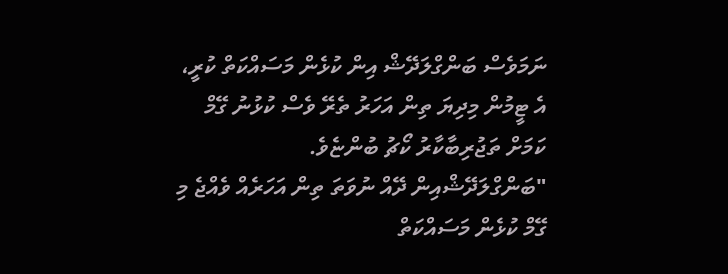ނަމަވެސް ބަންގްލަދޭޝް އިން ކުޅެން މަސައްކަތް ކުރީ، އެ ޓީމުން މިދިޔަ ތިން އަހަރު ތެރޭ ވެސް ކުޅުނު ގޭމް ކަމަށް ތަޖުރިބާކާރު ކޯޗު ބުންޏެވެ.
"ބަންގްލަދޭޝްއިން ދޭއް ނުވަތަ ތިން އަހަރެއް ވެއްޖެ މި ގޭމް ކުޅެން މަސައްކަތް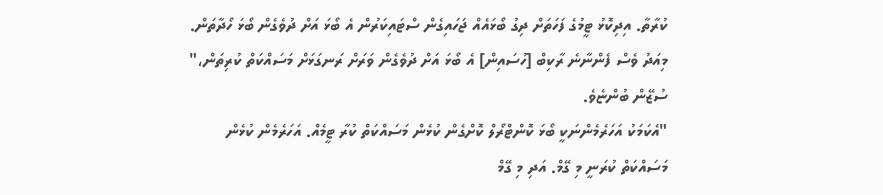ކުރާތާ. އިދިކޮޅު ޓީމުގެ ފަހަތަށް ދިގު ބޯޅައެއް ޖަހައިގެން ސްޓައިކަރުން އެ ބޯޅަ އަށް ދުވެގެން ބޯޅަ ހޯދާތަން. މިއަދު ވެސް ފެންނާނެ ރާކިބް [ހުސައިން] އެ ބޯޅަ އަށް ދުވެގެން ވަރަށް ރަނގަޅަށް މަސައްކަތް ކުރިތަން،" ސުޒޭން ބުންޏެވެ.
"އެކަމަކު އަހަރެމެންނަކީ ބޯޅަ ކޮންޓްރޯލް ކޮށްގެން ކުޅެން މަސައްކަތް ކުރާ ޓީމެއް. އަހަރެމެން ކުޅެން މަސައްކަތް ކުރަނީ މި ގޭމް. އަދި މި ގޭމް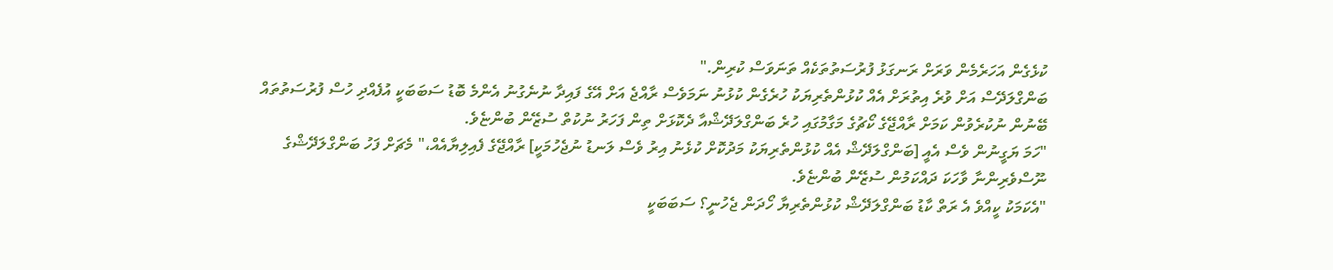ކުޅެގެން އަހަރެމެން ވަރަށް ރަނގަޅު ފުރުސަތުތަކެއް ތަނަވަސް ކުރިން."
ބަންގްލަދޭސް އަށް ވުރެ އިތުރަށް އެއް ކުޅުންތެރިޔަކު ހުރެގެން ކުޅުނު ނަމަވެސް ރާއްޖެ އަށް އޭގެ ފައިދާ ނުނެގުނު އެންމެ ބޮޑު ސަބަބަކީ އުފެއްދި ހުސް ފުރުސަތުތައް ބޭނުން ނުކުރެވުން ކަމަށް ރާއްޖޭގެ ކޯޗުގެ މަގާމުގައި ހުރެ ބަންގްލަދޭޝްއާ ދެކޮޅަށް ތިން ފަހަރު ނުކުތް ސުޒޭން ބުންޏެވެ.
"ހަމަ ޔަގީނުން ވެސް އެއީ [ބަންގްލަދޭޝް އެއް ކުޅުންތެރިޔަކު މަދުކޮށް ކުޅެނު އިރު ވެސް ލަނޑު ނުޖެހުމަކީ] ރާއްޖޭގެ ފެއިލިޔާއެއް،" މެޗަށް ފަހު ބަންގްލަދޭޝްގެ ނޫސްވެރިންނާ ވާހަކަ ދައްކަމުން ސުޒޭން ބުންޏެވެ.
"އެކަމަކު ކީއްވެ އެ ރަތް ކާޑު ބަންގްލަދޭޝް ކުޅުންތެރިޔާ ހޯދަން ޖެހުނީ؟ ސަބަބަކީ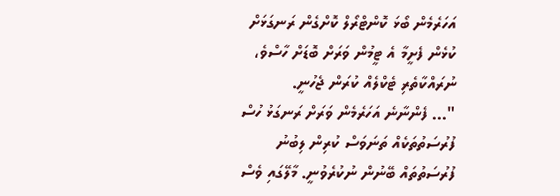އަހަރެމެން ބޯޅަ ކޮންޓްރޯލް ކޮށްގެން ރަނގަޅަށް ކުޅެން ފެށީމާ އެ ޓީމުން ވަރަށް ބޮޑަށް ހާސްވެ، ނުރައްކާތެރި ޓެކްލެއް ކުރަން ޖެހުނީ.
"... ފެންނާނެ އަހަރެމެން ވަރަށް ރަނގަޅު ހުސް ފުރުސަތުތަކެއް ތަނަވަސް ކުރިން ލިބުނު ފުރުސަތުތައް ބޭނުން ނުކުރެވުނީ. މާލޭގައި ވެސް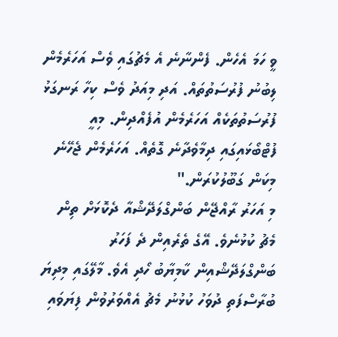ވީ ހަމަ އެހެން. ފެންނާނެ އެ މެޗުގައި ވެސް އަހަރެމެން ލިބުނު ފުރުސަތުތައް. އަދި މިއަދު ވެސް ކިހާ ރަނގަޅު ފުރުސަތުތަކެއް އަހަރެމެން އުފެއްދިން. މިއީ ފުޓްބޯޅައިގައި ދިމާވެދާނެ ގޮތެއް. އަހަރެމެން ޖެހޭނެ މިކަން ގަބޫލުކުރަން."
މި އަހަރު ރާއްޖޭން ބަންގްލަދޭޝްއާ ދެކޮޅަށް ތިން މެޗު ކުޅުނެވެ. އޭގެ ތެރެއިން ދެ ފަހަރު ބަންގްލަދޭޝްއިން ކާމިޔާބު ހޯދި އެވެ. މާލޭގައި މިދިޔަ ބުރާސްފަތި ދުވަހު ކުޅުނު މެޗު އެއްވަރުވުން ފިޔަވައި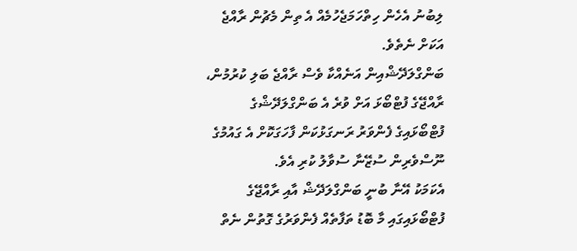ލިބުނު އެހެން ހިތްހަމަޖެހުމެއް އެ ތިން މެޗުން ރާއްޖެ އަކަށް ނެތެވެ.
ބަންގްލަދޭޝްއިން އަނެއްކާ ވެސް ރާއްޖެ ބަލި ކުރުމުން، ރާއްޖޭގެ ފުޓްބޯޅަ އަށް ވުރެ އެ ބަންގްލަދޭޝްގެ ފުޓްބޯޅައިގެ ފެންވަރު ރަނގަޅުކަން ފާހަގަކޮށް އެ ގައުމުގެ ނޫސްވެރިން ސުޒޭނާ ސުވާލު ކުރި އެވެ.
އެކަމަކު އޭނާ ބުނީ ބަންގްލަދޭޝް އާއި ރާއްޖޭގެ ފުޓްބޯޅައިގައި މާ ބޮޑު ތަފާތެއް ފެންވަރުގެ ގޮތުން ނެތް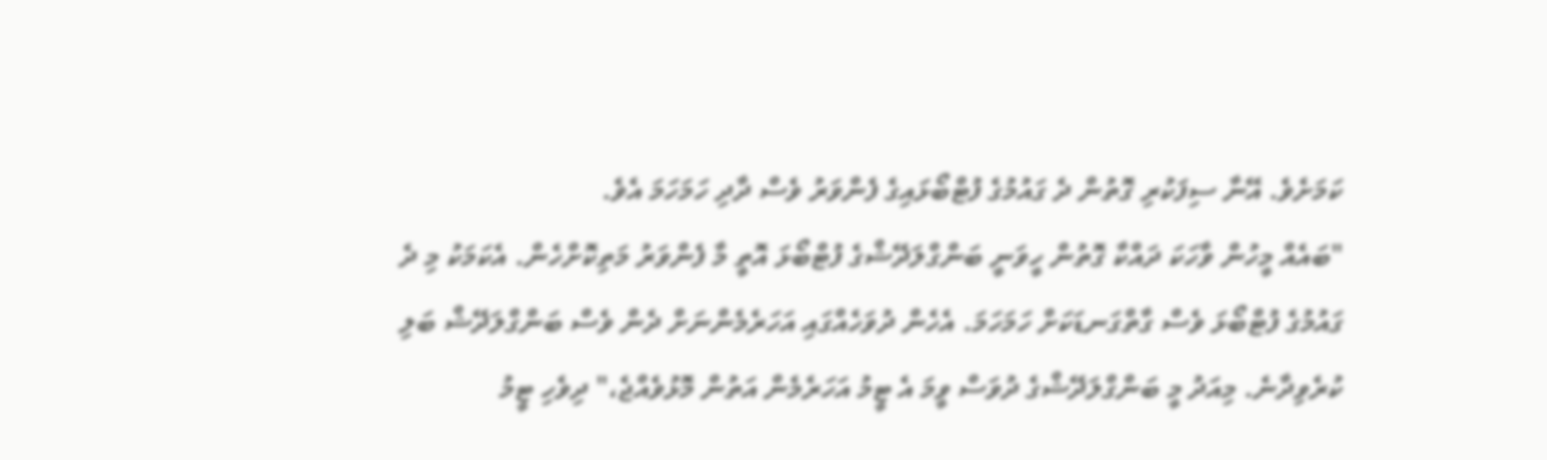ކަމަށެވެ. އޭނާ ސިފަކުރި ގޮތުން ދެ ގައުމުގެ ފުޓްބޯޅައިގެ ފެންވަރު ވެސް ދާދި ހަމަހަމަ އެވެ.
"ބައެއް މީހުން ވާހަކަ ދައްކާ ގޮތުން ހީވަނީ ބަންގްލަދޭޝްގެ ފުޓްބޯޅަ އޮތީ މާ ފެންވަރު މަތިކޮށްހެން. އެކަމަކު މި ދެ ގައުމުގެ ފުޓްބޯޅަ ވެސް ގާތްގަނޑަކަށް ހަމަހަމަ. އެހެން ދުވަހެއްގައި އަހަރެމެންނަށް ދެން ވެސް ބަންގްލަދޭޝް ބަލި ކުރެވިދާނެ. މިއަދު މީ ބަންގްލަދޭޝްގެ ދުވަސް ވީމަ އެ ޓީމު އަހަރެމެން އަތުން މޮޅުވެއްޖެ،" ދިވެހި ޓީމު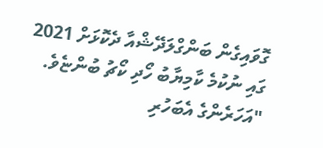ގޮވައިގެން ބަންގްލަދޭޝްއާ ދެކޮޅަށް 2021 ގައި ނުކުމެ ކާމިޔާބު ހޯދި ކޯޗު ބުންޏެވެ.
"އަހަރެންގެ އެބަހުރި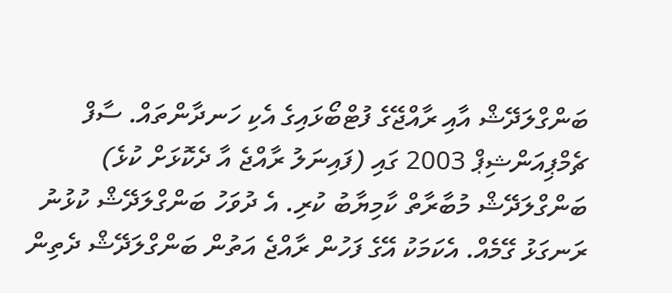ބަންގްލަދޭޝް އާއި ރާއްޖޭގެ ފުޓްބޯޅައިގެ އެކި ހަނދާންތައް. ސާފް ޗެމްޕިއަންޝިޕް 2003 ގައި (ފައިނަލު ރާއްޖެ އާ ދެކޮޅަށް ކުޅެ) ބަންގްލަދޭޝް މުބާރާތް ކާމިޔާބު ކުރި. އެ ދުވަހު ބަންގްލަދޭޝް ކުޅުނު ރަނގަޅު ގޭމެއް. އެކަމަކު އޭގެ ފަހުން ރާއްޖެ އަތުން ބަންގްލަދޭޝް ދެތިން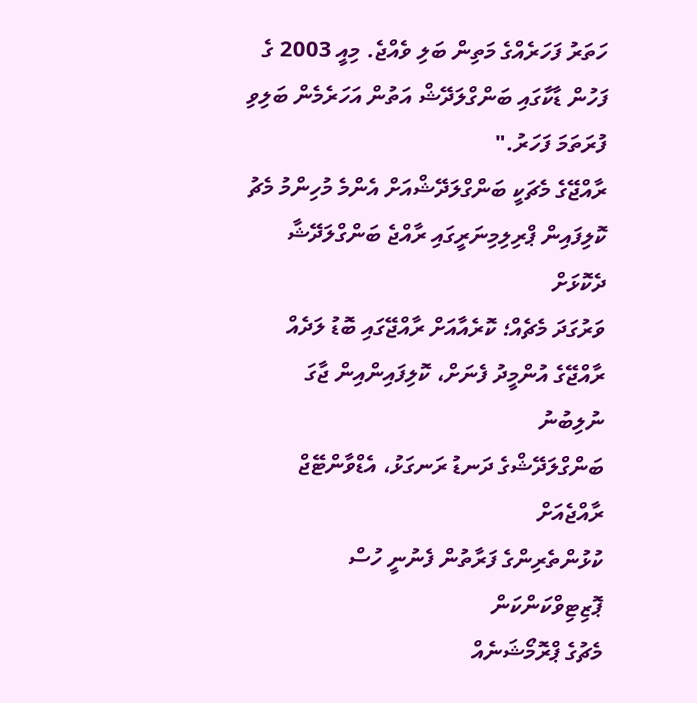ހަތަރު ފަހަރެއްގެ މަތިން ބަލި ވެއްޖެ. މިއީ 2003 ގެ ފަހުން ޑާކާގައި ބަންގްލަދޭޝް އަތުން އަހަރެމެން ބަލިވި ފުރަތަމަ ފަހަރު."
ރާއްޖޭގެ މެޗަކީ ބަންގްލަދޭޝްއަށް އެންމެ މުހިންމު މެޗު
ކޮލިފައިން ޕްރިލިމިނަރީގައި ރާއްޖެ ބަންގްލަދޭޝާ ދެކޮޅަށް
ވަރުގަދަ މެޗެއް؛ ކޮރެއާއަށް ރާއްޖޭގައި ބޮޑު ލަދެއް
ރާއްޖޭގެ އުންމީދު ފެނަށް، ކޮލިފައިންއިން ޖާގަ ނުލިބުނު
ބަންގްލަދޭޝްގެ ދަނޑު ރަނގަޅު، އެޑްވާންޓޭޖް ރާއްޖެއަށް
ކުޅުންތެރިންގެ ފަރާތުން ފެނުނީ ހުސް ޕޮޒިޓިވްކަންކަން
މެޗުގެ ޕްރޮމޯޝަނެއް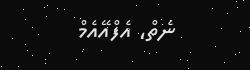ނެތް، އެފްއޭއެމް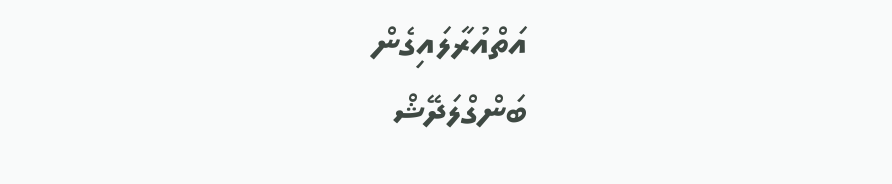އަތްއުރާލައިގެން
ބަންގްލަދޭޝް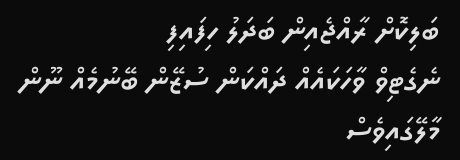ބަލިކޮށް ރާއްޖެއިން ބަދަލު ހިފައިފި
ނެގެޓިވް ވާހަކައެއް ދައްކަން ސުޒޭން ބޭނުމެއް ނޫން
މާލޭގައިވެސް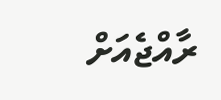ރާއްޖެއަށް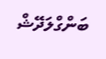ބަންގްލަދޭޝް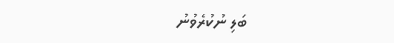ބަލި ނުކުރެވުނު